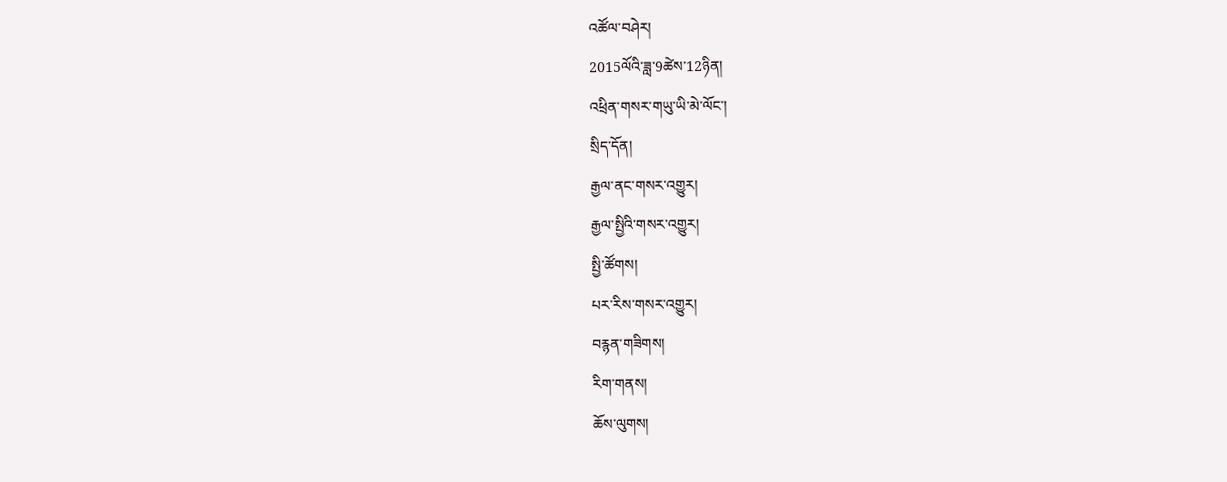འཚོལ་བཤེར།
2015ལོའི་ཟླ་9ཚེས་12ཉིན།
འཕྲིན་གསར་གཡུ་ཡི་མེ་ལོང་།
སྲིད་དོན།
རྒྱལ་ནང་གསར་འགྱུར།
རྒྱལ་སྤྱིའི་གསར་འགྱུར།
སྤྱི་ཚོགས།
པར་རིས་གསར་འགྱུར།
བརྙན་གཟིགས།
རིག་གནས།
ཆོས་ལུགས།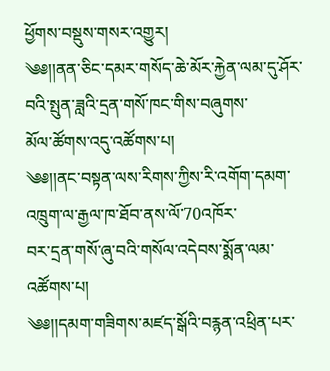ཕྱོགས་བསྡུས་གསར་འགྱུར།
༄༅།།ནན་ཅིང་དམར་གསོད་ཆེ་མོར་རྐྱེན་ལམ་དུ་ཤོར་བའི་སྤུན་ཟླའི་དྲན་གསོ་ཁང་གིས་བཞུགས་
མོལ་ཚོགས་འདུ་འཚོགས་པ།
༄༅།།ནང་བསྟན་ལས་རིགས་ཀྱིས་རི་འགོག་དམག་འཁྲུག་ལ་རྒྱལ་ཁ་ཐོབ་ནས་ལོ་70འཁོར་
བར་དྲན་གསོ་ཞུ་བའི་གསོལ་འདེབས་སྨོན་ལམ་འཚོགས་པ།
༄༅།།དམག་གཟིགས་མཛད་སྒོའི་བརྙན་འཕྲིན་པར་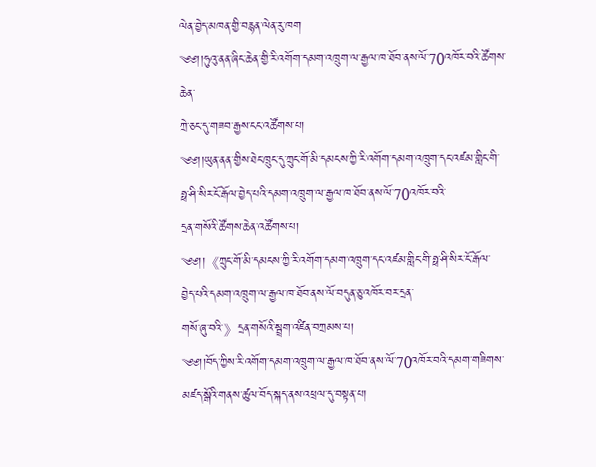ལེན་བྱེད་མཁན་གྱི་བརྙན་ལེན་རུ་ཁག
༄༅།།ཧུའུ་ནན་ཞིང་ཆེན་གྱི་རི་འགོག་དམག་འཁྲུག་ལ་རྒྱལ་ཁ་ཐོབ་ནས་ལོ་70འཁོར་བའི་ཚོགས་ཆེན་
ཀྲེ་ཅང་དུ་གཟབ་རྒྱས་ངང་འཚོགས་པ།
༄༅།།ཡུན་ནན་གྱིས་ཐེང་ཁྲུང་དུ་ཀྲུང་གོ་མི་དམངས་ཀྱི་རི་འགོག་དམག་འཁྲུག་དང་འཛམ་གླིང་གི་
ཧྥ་ཤི་སིར་ངོ་རྒོལ་བྱེད་པའི་དམག་འཁྲུག་ལ་རྒྱལ་ཁ་ཐོབ་ནས་ལོ་70འཁོར་བའི་
དྲན་གསོའི་ཚོགས་ཆེན་འཚོགས་པ།
༄༅།།《ཀྲུང་གོ་མི་དམངས་ཀྱི་རི་འགོག་དམག་འཁྲུག་དང་འཛམ་གླིང་གི་ཧྥ་ཤི་སིར་ངོ་རྒོལ་
བྱེད་པའི་དམག་འཁྲུག་ལ་རྒྱལ་ཁ་ཐོབ་ནས་ལོ་བདུན་ཅུ་འཁོར་བར་དྲན་
གསོ་ཞུ་བའི་》དྲན་གསོའི་སྦྲག་འཛིན་བཀྲམས་པ།
༄༅།།བོད་ཀྱིས་རི་འགོག་དམག་འཁྲུག་ལ་རྒྱལ་ཁ་ཐོབ་ནས་ལོ་70འཁོར་བའི་དམག་གཟིགས་
མཛད་སྒོའི་གནས་ཚུལ་བོད་སྐད་ནས་འཕྲལ་དུ་བསྟན་པ།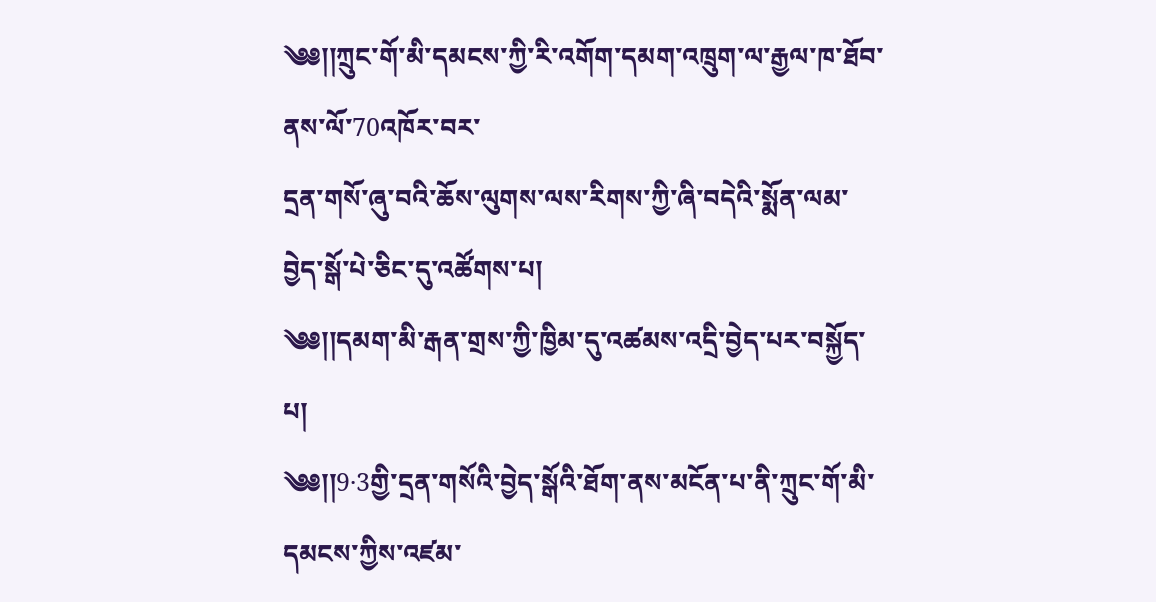༄༅།།ཀྲུང་གོ་མི་དམངས་ཀྱི་རི་འགོག་དམག་འཁྲུག་ལ་རྒྱལ་ཁ་ཐོབ་ནས་ལོ་70འཁོར་བར་
དྲན་གསོ་ཞུ་བའི་ཆོས་ལུགས་ལས་རིགས་ཀྱི་ཞི་བདེའི་སྨོན་ལམ་
བྱེད་སྒོ་པེ་ཅིང་དུ་འཚོགས་པ།
༄༅།།དམག་མི་རྒན་གྲས་ཀྱི་ཁྱིམ་དུ་འཚམས་འདྲི་བྱེད་པར་བསྐྱོད་པ།
༄༅།།9·3གྱི་དྲན་གསོའི་བྱེད་སྒོའི་ཐོག་ནས་མངོན་པ་ནི་ཀྲུང་གོ་མི་དམངས་ཀྱིས་འཛམ་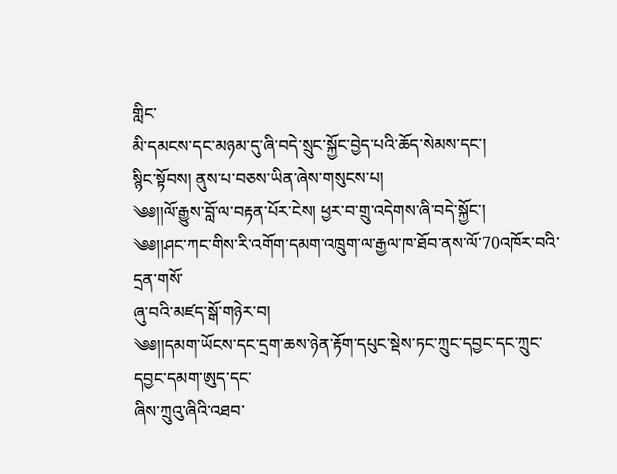གླིང་
མི་དམངས་དང་མཉམ་དུ་ཞི་བདེ་སྲུང་སྐྱོང་བྱེད་པའི་ཆོད་སེམས་དང་།
སྙིང་སྟོབས། ནུས་པ་བཅས་ཡིན་ཞེས་གསུངས་པ།
༄༅།།ལོ་རྒྱུས་བློ་ལ་བརྟན་པོར་ངེས། ཕྱར་བ་གྲུ་འདེགས་ཞི་བདེ་སྐྱོང་།
༄༅།།ཤང་ཀང་གིས་རི་འགོག་དམག་འཁྲུག་ལ་རྒྱལ་ཁ་ཐོབ་ནས་ལོ་70འཁོར་བའི་དྲན་གསོ་
ཞུ་བའི་མཛད་སྒོ་གཉེར་བ།
༄༅།།དམག་ཡོངས་དང་དྲག་ཆས་ཉེན་རྟོག་དཔུང་སྡེས་ཏང་ཀྲུང་དབྱང་དང་ཀྲུང་དབྱང་དམག་ཨུད་དང་
ཞིས་ཀྲུའུ་ཞིའི་འཐབ་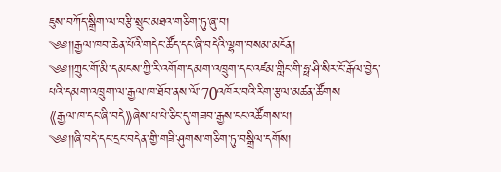ཇུས་བཀོད་སྒྲིག་ལ་བརྩི་སྲུང་མཐའ་གཅིག་ཏུ་ཞུ་བ།
༄༅།།རྒྱལ་ཁབ་ཆེན་པོའི་གདེང་ཚོད་དང་ཞི་བདེའི་ལྷག་བསམ་མངོན།
༄༅།།ཀྲུང་གོ་མི་དམངས་ཀྱི་རི་འགོག་དམག་འཁྲུག་དང་འཛམ་གླིང་གི་ཧྥ་ཤི་སིར་ངོ་རྒོལ་བྱེད་
པའི་དམག་འཁྲུག་ལ་རྒྱལ་ཁ་ཐོབ་ནས་ལོ་70འཁོར་བའི་རིག་རྩལ་མཚན་ཚོགས
《རྒྱལ་ཁ་དང་ཞི་བདེ》ཞེས་པ་པེ་ཅིང་དུ་གཟབ་རྒྱས་ངང་འཚོགས་པ།
༄༅།།ཞི་བདེ་དང་དྲང་བདེན་གྱི་གཟི་ཤུགས་གཅིག་ཏུ་བསྒྲིལ་དགོས།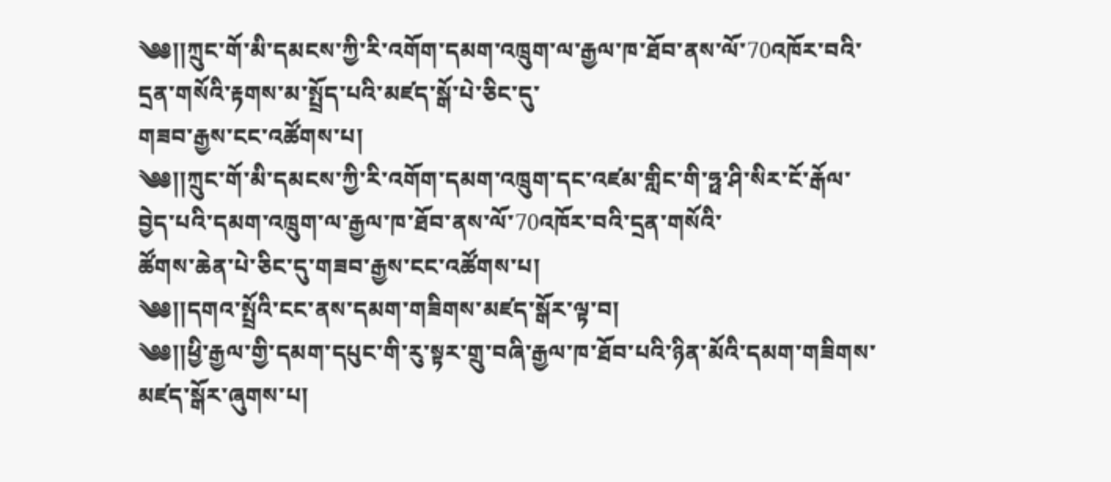༄༅།།ཀྲུང་གོ་མི་དམངས་ཀྱི་རི་འགོག་དམག་འཁྲུག་ལ་རྒྱལ་ཁ་ཐོབ་ནས་ལོ་70འཁོར་བའི་
དྲན་གསོའི་རྟགས་མ་སྤྲོད་པའི་མཛད་སྒོ་པེ་ཅིང་དུ་
གཟབ་རྒྱས་ངང་འཚོགས་པ།
༄༅།།ཀྲུང་གོ་མི་དམངས་ཀྱི་རི་འགོག་དམག་འཁྲུག་དང་འཛམ་གླིང་གི་ཧྥ་ཤི་སིར་ངོ་རྒོལ་
བྱེད་པའི་དམག་འཁྲུག་ལ་རྒྱལ་ཁ་ཐོབ་ནས་ལོ་70འཁོར་བའི་དྲན་གསོའི་
ཚོགས་ཆེན་པེ་ཅིང་དུ་གཟབ་རྒྱས་ངང་འཚོགས་པ།
༄༅།།དགའ་སྤྲོའི་ངང་ནས་དམག་གཟིགས་མཛད་སྒོར་ལྟ་བ།
༄༅།།ཕྱི་རྒྱལ་གྱི་དམག་དཔུང་གི་རུ་སྟར་གྲུ་བཞི་རྒྱལ་ཁ་ཐོབ་པའི་ཉིན་མོའི་དམག་གཟིགས་
མཛད་སྒོར་ཞུགས་པ།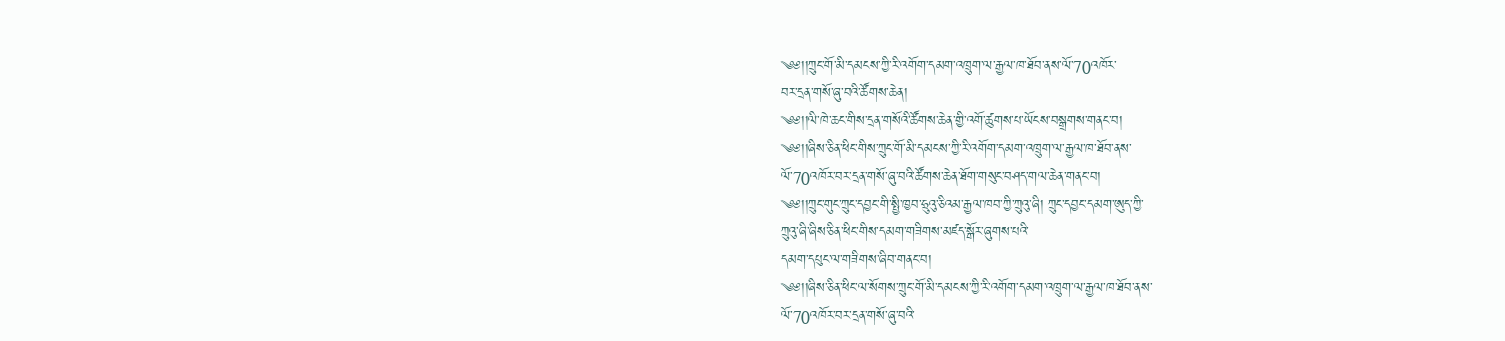༄༅།།ཀྲུང་གོ་མི་དམངས་ཀྱི་རི་འགོག་དམག་འཁྲུག་ལ་རྒྱལ་ཁ་ཐོབ་ནས་ལོ་70འཁོར་
བར་དྲན་གསོ་ཞུ་བའི་ཚོགས་ཆེན།
༄༅།།ལི་ཁེ་ཆང་གིས་དྲན་གསོའི་ཚོགས་ཆེན་གྱི་འགོ་ཚུགས་པ་ཡོངས་བསྒྲགས་གནང་བ།
༄༅།།ཞིས་ཅིན་ཕིང་གིས་ཀྲུང་གོ་མི་དམངས་ཀྱི་རི་འགོག་དམག་འཁྲུག་ལ་རྒྱལ་ཁ་ཐོབ་ནས་
ལོ་70འཁོར་བར་དྲན་གསོ་ཞུ་བའི་ཚོགས་ཆེན་ཐོག་གསུང་བཤད་གལ་ཆེན་གནང་བ།
༄༅།།ཀྲུང་གུང་ཀྲུང་དབྱང་གི་སྤྱི་ཁྱབ་ཧྲུའུ་ཅིའམ་རྒྱལ་ཁབ་ཀྱི་ཀྲུའུ་ཞི། ཀྲུང་དབྱང་དམག་ཨུད་ཀྱི་
ཀྲུའུ་ཞི་ཞིས་ཅིན་ཕིང་གིས་དམག་གཟིགས་མཛད་སྒོར་ཞུགས་པའི་
དམག་དཔུང་ལ་གཟིགས་ཞིབ་གནང་བ།
༄༅།།ཞིས་ཅིན་ཕིང་ལ་སོགས་ཀྲུང་གོ་མི་དམངས་ཀྱི་རི་འགོག་དམག་འཁྲུག་ལ་རྒྱལ་ཁ་ཐོབ་ནས་
ལོ་70འཁོར་བར་དྲན་གསོ་ཞུ་བའི་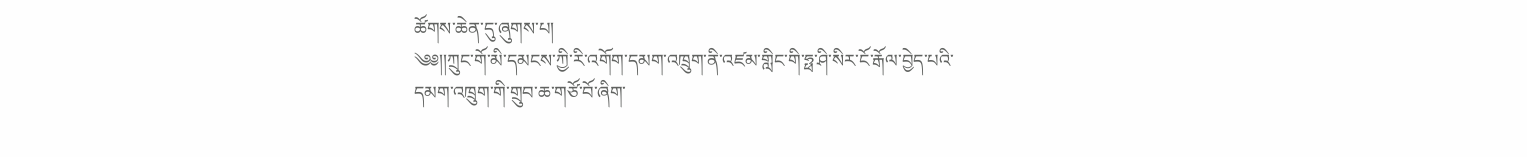ཚོགས་ཆེན་དུ་ཞུགས་པ།
༄༅།།ཀྲུང་གོ་མི་དམངས་ཀྱི་རི་འགོག་དམག་འཁྲུག་ནི་འཛམ་གླིང་གི་ཧྥ་ཤི་སིར་ངོ་རྒོལ་བྱེད་པའི་
དམག་འཁྲུག་གི་གྲུབ་ཆ་གཙོ་བོ་ཞིག་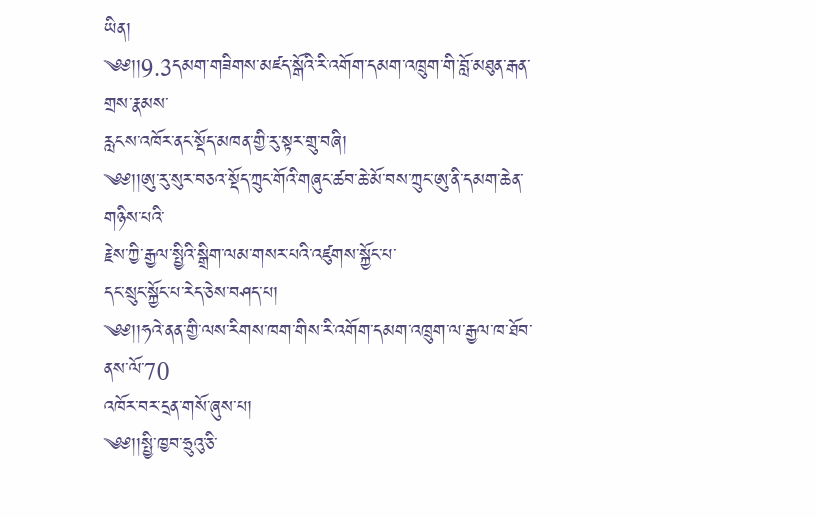ཡིན།
༄༅།།9.3དམག་གཟིགས་མཛད་སྒོའི་རི་འགོག་དམག་འཁྲུག་གི་བློ་མཐུན་རྒན་གྲས་རྣམས་
རླངས་འཁོར་ནང་སྡོད་མཁན་གྱི་རུ་སྟར་གྲུ་བཞི།
༄༅།།ཨུ་རུ་སུར་བཅའ་སྡོད་ཀྲུང་གོའི་གཞུང་ཚབ་ཆེ་མོ་བས་ཀྲུང་ཨུ་ནི་དམག་ཆེན་གཉིས་པའི་
རྗེས་ཀྱི་རྒྱལ་སྤྱིའི་སྒྲིག་ལམ་གསར་པའི་འཛུགས་སྐྱོང་པ་
དང་སྲུང་སྐྱོང་པ་རེད་ཅེས་བཤད་པ།
༄༅།།ཧའེ་ནན་གྱི་ལས་རིགས་ཁག་གིས་རི་འགོག་དམག་འཁྲུག་ལ་རྒྱལ་ཁ་ཐོབ་ནས་ལོ་70
འཁོར་བར་དྲན་གསོ་ཞུས་པ།
༄༅།།སྤྱི་ཁྱབ་ཧྲུའུ་ཅི་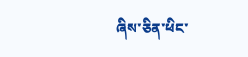ཞིས་ཅིན་ཕིང་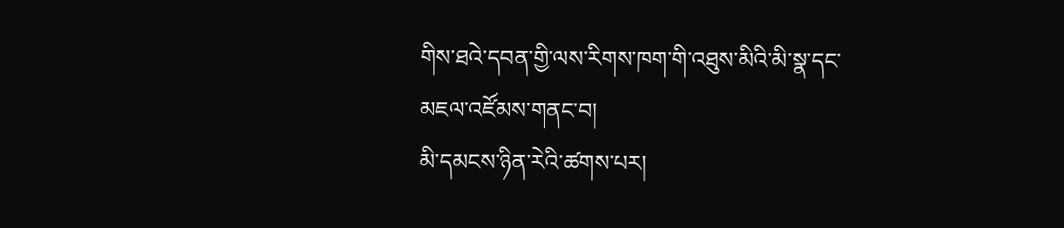གིས་ཐའེ་དབན་གྱི་ལས་རིགས་ཁག་གི་འཐུས་མིའི་མི་སྣ་དང་
མཇལ་འཛོམས་གནང་བ།
མི་དམངས་ཉིན་རེའི་ཚགས་པར།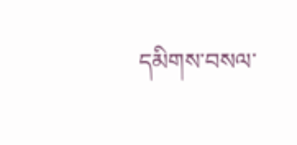དམིགས་བསལ་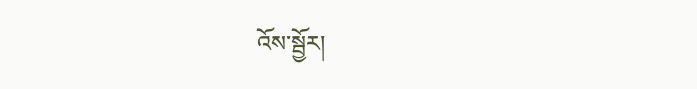འོས་སྦྱོར།